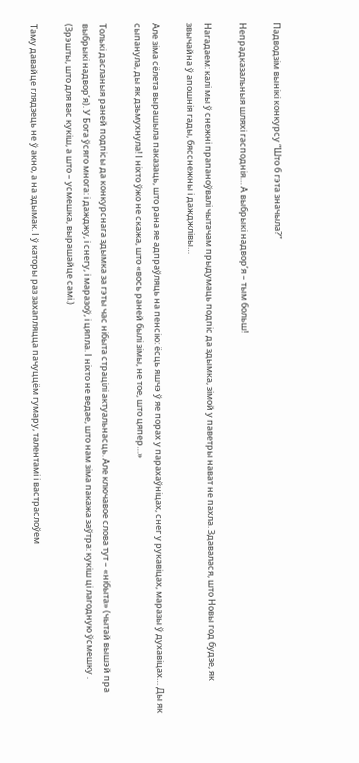Падводзім вынікі конкурсу “Што б гэта значыла?”

Непрадказальныя шляхі гасподнія… А выбрыкі надвор’я – тым больш!

Нагадаем: калі мы ў снежні прапаноўвалі чытачам прыдумаць подпіс да здымка, зімой у паветры нават не пахла. Здавалася, што Новы год будзе, як звычайна ў апошнія гады, бясснежны і дажджлівы…

Але зіма сёлета вырашыла паказаць, што рана яе адпраўляць на пенсію: ёсць яшчэ ў яе порах у парахаўніцах, снег у рукавіцах, маразы ў духавіцах… Ды як сыпанула, ды як дзьмухнула! І ніхто ўжо не скажа, што «вось раней былі зімы, не тое, што цяпер…»

Толькі дасланыя раней подпісы да конкурснага здымка за гэты час нібыта страцілі актуальнасць. Але ключавое слова тут – «нібыта» (чытай вышэй пра выбрыкі надвор’я). У Бога ўсяго многа: і дажджу, і снегу, і маразоў, і цяпла. І ніхто не ведае, што нам зіма пакажа заўтра: кукіш ці лагодную ўсмешку . (Зрэшты, што для вас кукіш, а што – усмешка, вырашайце самі.)

Таму давайце глядзець не ў акно, а на здымак. І ў каторы раз захапляцца пачуццём гумару, талентамі і вастраслоўем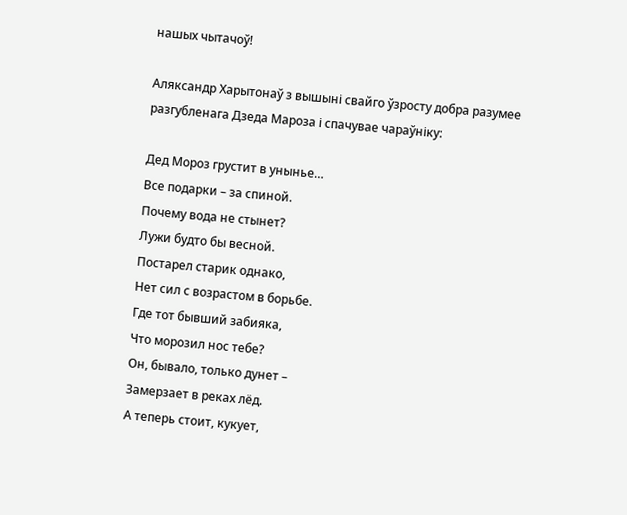нашых чытачоў!

Аляксандр Харытонаў з вышыні свайго ўзросту добра разумее разгубленага Дзеда Мароза і спачувае чараўніку:

Дед Мороз грустит в унынье…
Все подарки – за спиной.
Почему вода не стынет?
Лужи будто бы весной.
Постарел старик однако,
Нет сил с возрастом в борьбе.
Где тот бывший забияка,
Что морозил нос тебе?
Он, бывало, только дунет –
Замерзает в реках лёд.
А теперь стоит, кукует,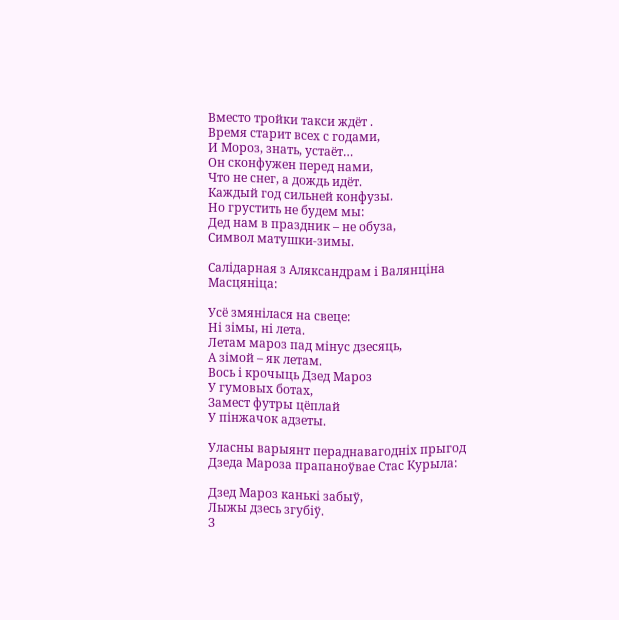Вместо тройки такси ждёт .
Время старит всех с годами,
И Мороз, знать, устаёт…
Он сконфужен перед нами,
Что не снег, а дождь идёт.
Каждый год сильней конфузы.
Но грустить не будем мы:
Дед нам в праздник – не обуза,
Символ матушки-зимы.

Салідарная з Аляксандрам і Валянціна Масцяніца:

Усё змянілася на свеце:
Ні зімы, ні лета.
Летам мароз пад мінус дзесяць,
А зімой – як летам.
Вось і крочыць Дзед Мароз
У гумовых ботах,
Замест футры цёплай
У пінжачок адзеты.

Уласны варыянт пераднавагодніх прыгод Дзеда Мароза прапаноўвае Стас Курыла:

Дзед Мароз канькі забыў,
Лыжы дзесь згубіў.
З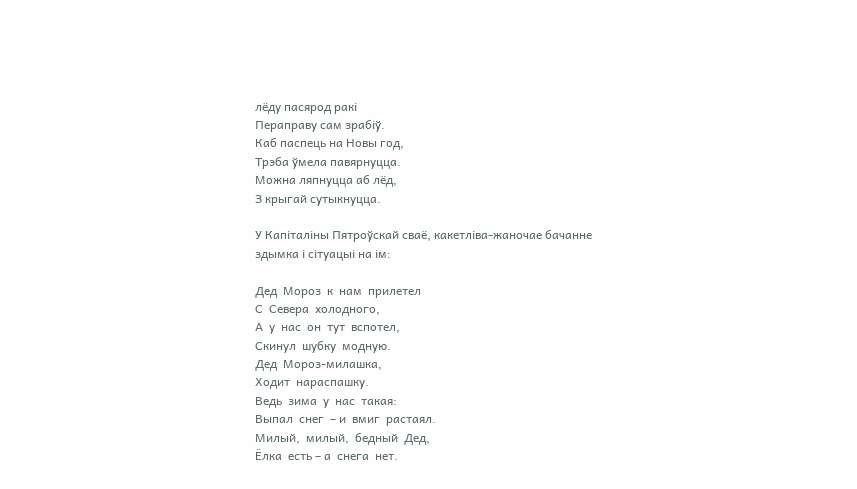лёду пасярод ракі
Пераправу сам зрабіў.
Каб паспець на Новы год,
Трэба ўмела павярнуцца.
Можна ляпнуцца аб лёд,
З крыгай сутыкнуцца.

У Капіталіны Пятроўскай сваё, какетліва-жаночае бачанне здымка і сітуацыі на ім:

Дед  Мороз  к  нам  прилетел
С  Севера  холодного,
А  у  нас  он  тут  вспотел,
Скинул  шубку  модную.
Дед  Мороз-милашка,
Ходит  нараспашку.
Ведь  зима  у  нас  такая:
Выпал  снег  – и  вмиг  растаял.
Милый,  милый,  бедный  Дед,
Ёлка  есть – а  снега  нет.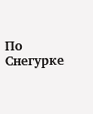По  Снегурке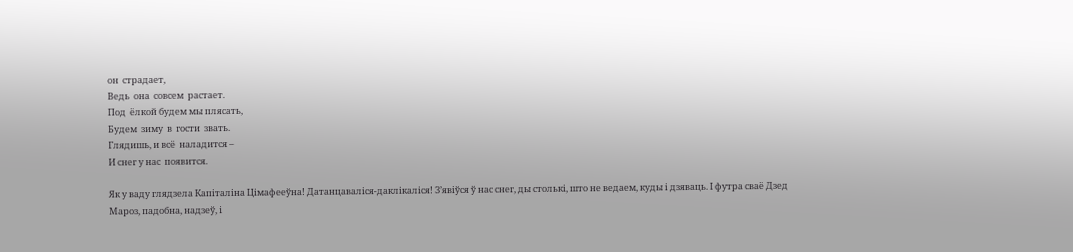он  страдает,
Ведь  она  совсем  растает.
Под  ёлкой будем мы плясать,
Будем  зиму  в  гости  звать.
Глядишь, и всё  наладится –
И снег у нас  появится.

Як у ваду глядзела Капіталіна Цімафееўна! Датанцаваліся-даклікаліся! З’явіўся ў нас снег, ды столькі, што не ведаем, куды і дзяваць. І футра сваё Дзед Мароз, падобна, надзеў, і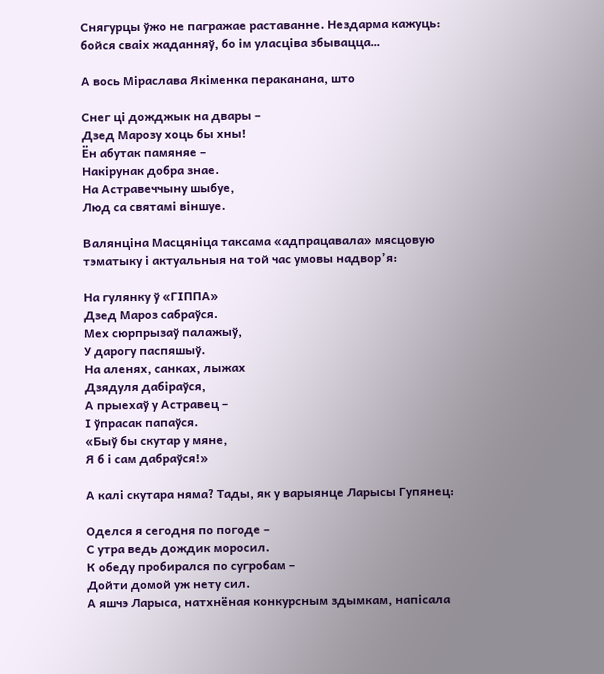Снягурцы ўжо не пагражае раставанне. Нездарма кажуць: бойся сваіх жаданняў, бо ім уласціва збывацца…

А вось Міраслава Якіменка пераканана, што

Снег цi дожджык на двары –
Дзед Марозу хоць бы хны!
Ён абутак памяняе –
Накiрунак добра знае.
На Астравеччыну шыбуе,
Люд са святамi вiншуе.

Валянціна Масцяніца таксама «адпрацавала» мясцовую тэматыку і актуальныя на той час умовы надвор’я:

На гулянку ў «ГІППА»
Дзед Мароз сабраўся.
Мех сюрпрызаў палажыў,
У дарогу паспяшыў.
На аленях, санках, лыжах
Дзядуля дабіраўся,
А прыехаў у Астравец –
І ўпрасак папаўся.
«Быў бы скутар у мяне,
Я б і сам дабраўся!»

А калі скутара няма? Тады, як у варыянце Ларысы Гупянец:

Оделся я сегодня по погоде –
С утра ведь дождик моросил.
К обеду пробирался по сугробам –
Дойти домой уж нету сил.
А яшчэ Ларыса, натхнёная конкурсным здымкам, напісала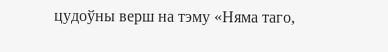цудоўны верш на тэму «Няма таго,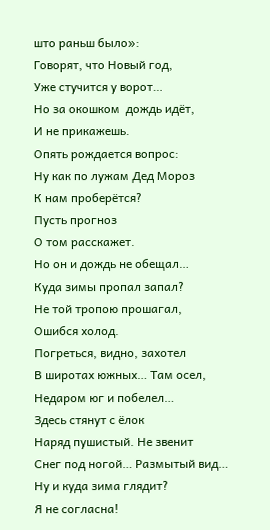што раньш было»:
Говорят, что Новый год,
Уже стучится у ворот…
Но за окошком  дождь идёт,
И не прикажешь.
Опять рождается вопрос:
Ну как по лужам Дед Мороз
К нам проберётся?
Пусть прогноз
О том расскажет.
Но он и дождь не обещал…
Куда зимы пропал запал?
Не той тропою прошагал,
Ошибся холод.
Погреться, видно, захотел
В широтах южных… Там осел,
Недаром юг и побелел…
Здесь стянут с ёлок
Наряд пушистый. Не звенит
Снег под ногой… Размытый вид…
Ну и куда зима глядит?
Я не согласна!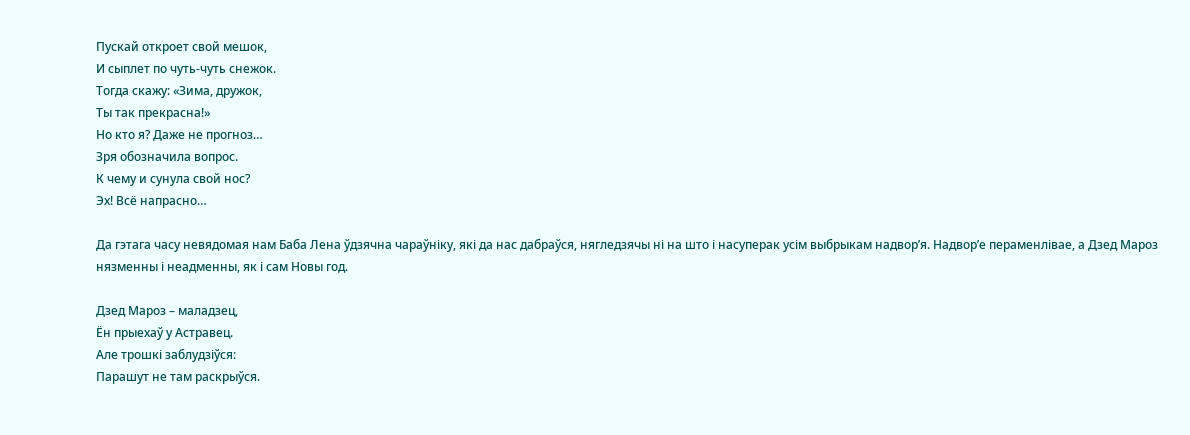Пускай откроет свой мешок,
И сыплет по чуть-чуть снежок.
Тогда скажу: «Зима, дружок,
Ты так прекрасна!»
Но кто я? Даже не прогноз…
Зря обозначила вопрос.
К чему и сунула свой нос?
Эх! Всё напрасно…

Да гэтага часу невядомая нам Баба Лена ўдзячна чараўніку, які да нас дабраўся, нягледзячы ні на што і насуперак усім выбрыкам надвор’я. Надвор’е пераменлівае, а Дзед Мароз нязменны і неадменны, як і сам Новы год.

Дзед Мароз – маладзец,
Ён прыехаў у Астравец.
Але трошкі заблудзіўся:
Парашут не там раскрыўся.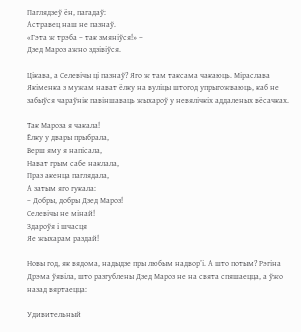Паглядзеў ён, пагадаў:
Астравец наш не пазнаў.
«Гэта ж трэба – так змяніўся!» –
Дзед Мароз ажно здзівіўся.

Цікава, а Селевічы ці пазнаў? Яго ж там таксама чакаюць. Міраслава Якіменка з мужам нават ёлку на вуліцы штогод упрыгожваюць, каб не забыўся чараўнік павіншаваць жыхароў у невялічкіх аддаленых вёсачках.

Так Мароза я чакала!
Ёлку у двары прыбрала,
Верш яму я напiсала,
Нават грым сабе наклала,
Праз акенца паглядала,
А затым яго гукала:
– Добры, добры Дзед Мароз!
Селевiчы не мiнай!
Здароўя i шчасця
Яе жыхарам раздай!

Новы год, як вядома, надыдзе пры любым надвор’і. А што потым? Рэгіна Дрэма ўявіла, што разгублены Дзед Мароз не на свята спяшаецца, а ўжо назад вяртаецца:

Удивительный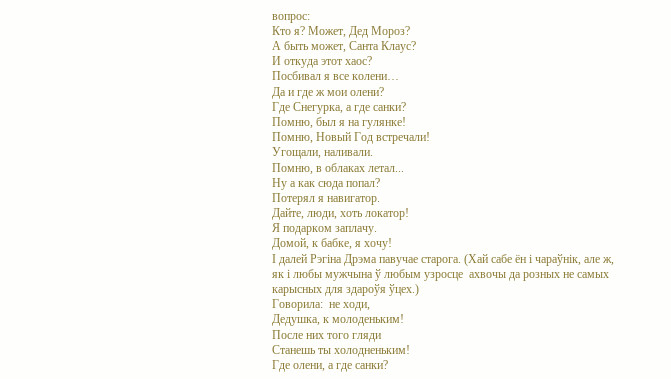вопрос:
Кто я? Может, Дед Мороз?
А быть может, Санта Клаус?
И откуда этот хаос?
Посбивал я все колени…
Да и где ж мои олени?
Где Снегурка, а где санки?
Помню, был я на гулянке!
Помню, Новый Год встречали!
Угощали, наливали.
Помню, в облаках летал...
Ну а как сюда попал?
Потерял я навигатор.
Дайте, люди, хоть локатор!
Я подарком заплачу.
Домой, к бабке, я хочу!
І далей Рэгіна Дрэма павучае старога. (Хай сабе ён і чараўнік, але ж, як і любы мужчына ў любым узросце  ахвочы да розных не самых карысных для здароўя ўцех.)
Говорила:  не ходи,
Дедушка, к молоденьким!
После них того гляди
Станешь ты холодненьким!
Где олени, а где санки?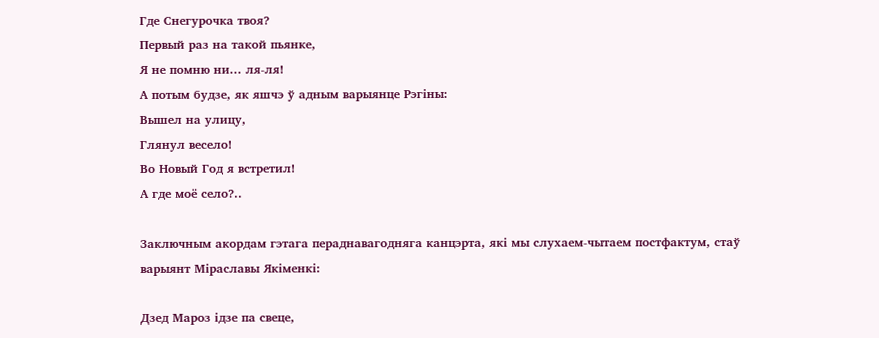Где Снегурочка твоя?
Первый раз на такой пьянке,
Я не помню ни... ля-ля!
А потым будзе, як яшчэ ў адным варыянце Рэгіны:
Вышел на улицу,
Глянул весело!
Во Новый Год я встретил!
А где моё село?..

Заключным акордам гэтага пераднавагодняга канцэрта, які мы слухаем-чытаем постфактум, стаў варыянт Міраславы Якіменкі:

Дзед Мароз iдзе па свеце,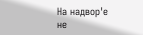На надвор'е не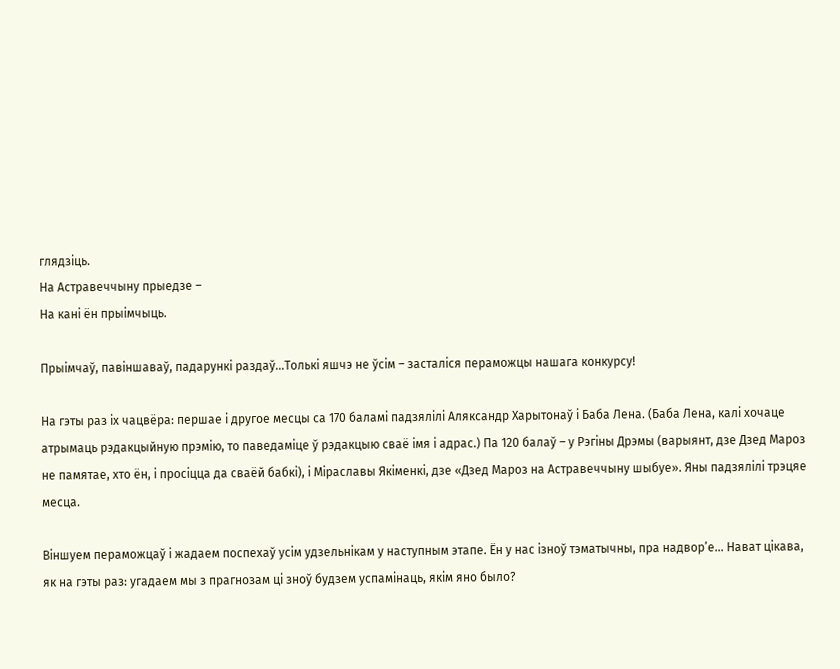глядзiць.
На Астравеччыну прыедзе –
На канi ён прыiмчыць.

Прыімчаў, павіншаваў, падарункі раздаў…Толькі яшчэ не ўсім – засталіся пераможцы нашага конкурсу!

На гэты раз іх чацвёра: першае і другое месцы са 170 баламі падзялілі Аляксандр Харытонаў і Баба Лена. (Баба Лена, калі хочаце атрымаць рэдакцыйную прэмію, то паведаміце ў рэдакцыю сваё імя і адрас.) Па 120 балаў – у Рэгіны Дрэмы (варыянт, дзе Дзед Мароз не памятае, хто ён, і просіцца да сваёй бабкі), і Міраславы Якіменкі, дзе «Дзед Мароз на Астравеччыну шыбуе». Яны падзялілі трэцяе месца.

Віншуем пераможцаў і жадаем поспехаў усім удзельнікам у наступным этапе. Ён у нас ізноў тэматычны, пра надвор’е… Нават цікава, як на гэты раз: угадаем мы з прагнозам ці зноў будзем успамінаць, якім яно было?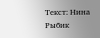Текст: Нина Рыбик